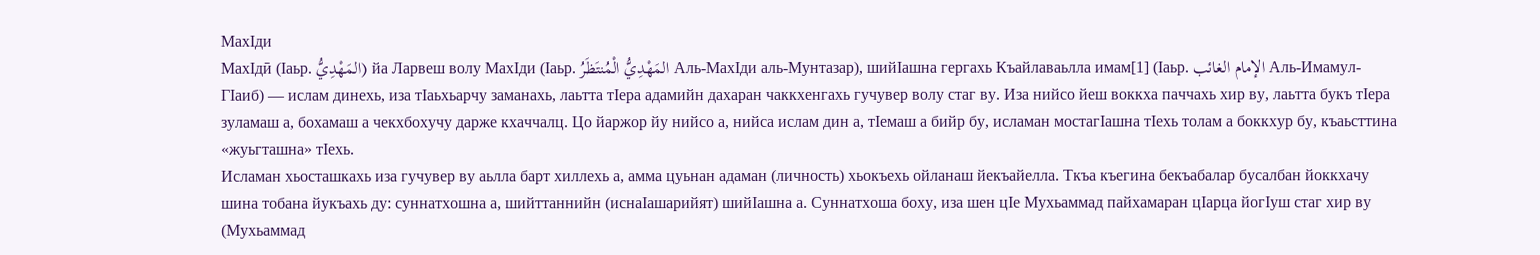МахӀди
МахӀдӣ (Ӏаьр. المَهْدِيُّ) йа Ларвеш волу МахӀди (Ӏаьр. المَهْدِيُّ الْمُنتَظَرُ Аль-МахӀди аль-Мунтазар), шийӀашна гергахь Къайлаваьлла имам[1] (Ӏаьр. الإمام الغائب Аль-Имамул-ГӀаиб) — ислам динехь, иза тӀаьхьарчу заманахь, лаьтта тӀера адамийн дахаран чаккхенгахь гучувер волу стаг ву. Иза нийсо йеш воккха паччахь хир ву, лаьтта букъ тӀера зуламаш а, бохамаш а чекхбохучу дарже кхаччалц. Цо йаржор йу нийсо а, нийса ислам дин а, тӀемаш а бийр бу, исламан мостагӀашна тӀехь толам а боккхур бу, къаьсттина «жуьгташна» тӀехь.
Исламан хьосташкахь иза гучувер ву аьлла барт хиллехь а, амма цуьнан адаман (личность) хьокъехь ойланаш йекъайелла. Ткъа къегина бекъабалар бусалбан йоккхачу шина тобана йукъахь ду: суннатхошна а, шийттаннийн (иснаӀашарийят) шийӀашна а. Суннатхоша боху, иза шен цӀе Мухьаммад пайхамаран цӀарца йогӀуш стаг хир ву (Мухьаммад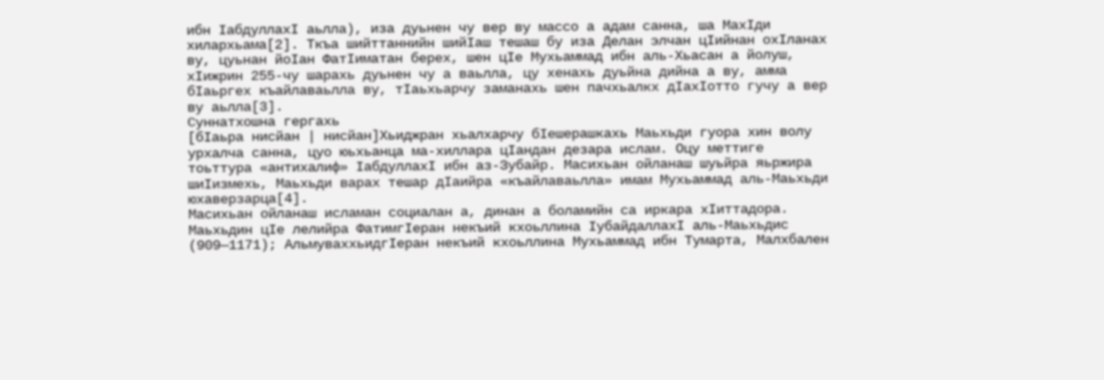ибн ӀабдуллахӀ аьлла), иза дуьнен чу вер ву массо а адам санна, ша МахӀди хилархьама[2]. Ткъа шийттаннийн шийӀаш тешаш бу иза Делан элчан цӀийнан охӀланах ву, цуьнан йоӀан ФатӀиматан берех, шен цӀе Мухьаммад ибн аль-Хьасан а йолуш, хӀижрин 255-чу шарахь дуьнен чу а ваьлла, цу хенахь дуьйна дийна а ву, амма бӀаьргех къайлаваьлла ву, тӀаьхьарчу заманахь шен пачхьалкх дӀахӀотто гучу а вер ву аьлла[3].
Суннатхошна гергахь
[бӀаьра нисйан | нисйан]Хьиджран хьалхарчу бӀешерашкахь Маьхьди гуора хин волу урхалча санна, цуо юьхьанца ма-хиллара цӀандан дезара ислам. Оцу меттиге тоьттура «антихалиф» ӀабдуллахӀ ибн аз-Зубайр. Масихьан ойланаш шуьйра яьржира шиӀизмехь, Маьхьди варах тешар дӀаийра «къайлаваьлла» имам Мухьаммад аль-Маьхьди юхаверзарца[4].
Масихьан ойланаш исламан социалан а, динан а боламийн са иркара хӀиттадора. Маьхьдин цӀе лелийра ФатимгӀеран некъий кхоьллина ӀубайдаллахӀ аль-Маьхьдис (909—1171); АльмуваххьидгӀеран некъий кхоьллина Мухьаммад ибн Тумарта, Малхбален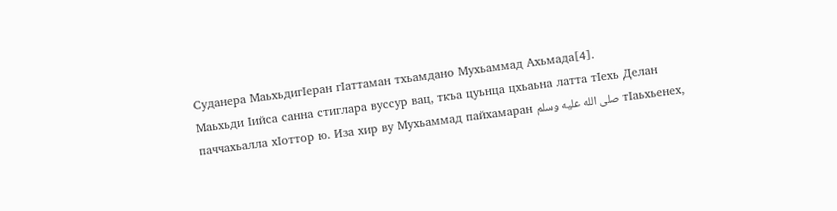Суданера МаьхьдигӀеран гӀаттаман тхьамдано Мухьаммад Ахьмада[4].
Маьхьди Ӏийса санна стиглара вуссур вац, ткъа цуьнца цхьаьна латта тӀехь Делан паччахьалла хӀоттор ю. Иза хир ву Мухьаммад пайхамаран صلى الله عليه وسلم тӀаьхьенех,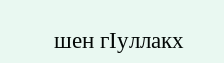шен гӀуллакх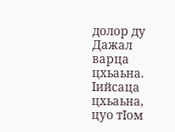долор ду Дажал варца цхьаьна. Ӏийсаца цхьаьна, цуо тӀом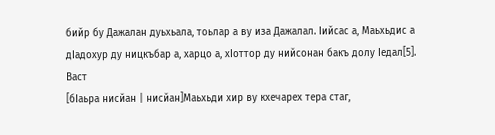бийр бу Дажалан дуьхьала, тоьлар а ву иза Дажалал. Ӏийсас а, Маьхьдис а дӀадохур ду ницкъбар а, харцо а, хӀоттор ду нийсонан бакъ долу Ӏедал[5].
Васт
[бӀаьра нисйан | нисйан]Маьхьди хир ву кхечарех тера стаг,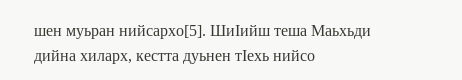шен муьран нийсархо[5]. ШиӀийш теша Маьхьди дийна хиларх, кестта дуьнен тӀехь нийсо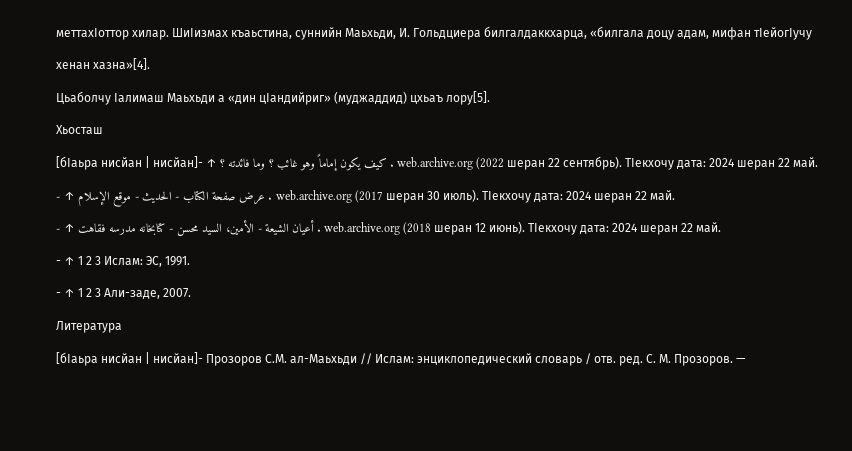меттахӀоттор хилар. ШиӀизмах къаьстина, суннийн Маьхьди, И. Гольдциера билгалдаккхарца, «билгала доцу адам, мифан тӀейогӀучу хенан хазна»[4].
Цьаболчу Ӏалимаш Маьхьди а «дин цӀандийриг» (муджаддид) цхьаъ лору[5].
Хьосташ
[бӀаьра нисйан | нисйан]- ↑ كيف يكون إماماً وهو غائب ؟ وما فائدته ؟ . web.archive.org (2022 шеран 22 сентябрь). ТӀекхочу дата: 2024 шеран 22 май.
- ↑ عرض صفحة الكتاب - الحديث - موقع الإسلام . web.archive.org (2017 шеран 30 июль). ТӀекхочу дата: 2024 шеран 22 май.
- ↑ أعيان الشيعة - الأمين، السيد محسن - کتابخانه مدرسه فقاهت . web.archive.org (2018 шеран 12 июнь). ТӀекхочу дата: 2024 шеран 22 май.
- ↑ 1 2 3 Ислам: ЭС, 1991.
- ↑ 1 2 3 Али-заде, 2007.
Литература
[бӀаьра нисйан | нисйан]- Прозоров С.М. ал-Маьхьди // Ислам: энциклопедический словарь / отв. ред. С. М. Прозоров. —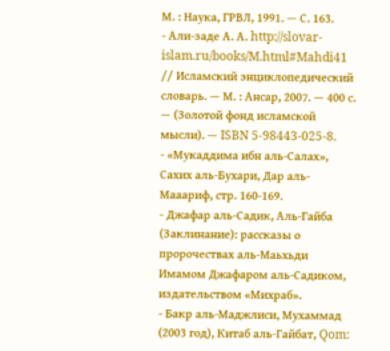М. : Наука, ГРВЛ, 1991. — С. 163.
- Али-заде А. А. http://slovar-islam.ru/books/M.html#Mahdi41 // Исламский энциклопедический словарь. — М. : Ансар, 2007. — 400 с. — (Золотой фонд исламской мысли). — ISBN 5-98443-025-8.
- «Мукаддима ибн аль-Салах», Сахих аль-Бухари, Дар аль-Мааариф, стр. 160-169.
- Джафар аль-Садик, Аль-Гайба (Заклинание): рассказы о пророчествах аль-Маьхьди Имамом Джафаром аль-Садиком, издательством «Михраб».
- Бакр аль-Маджлиси, Мухаммад (2003 год), Китаб аль-Гайбат, Qom: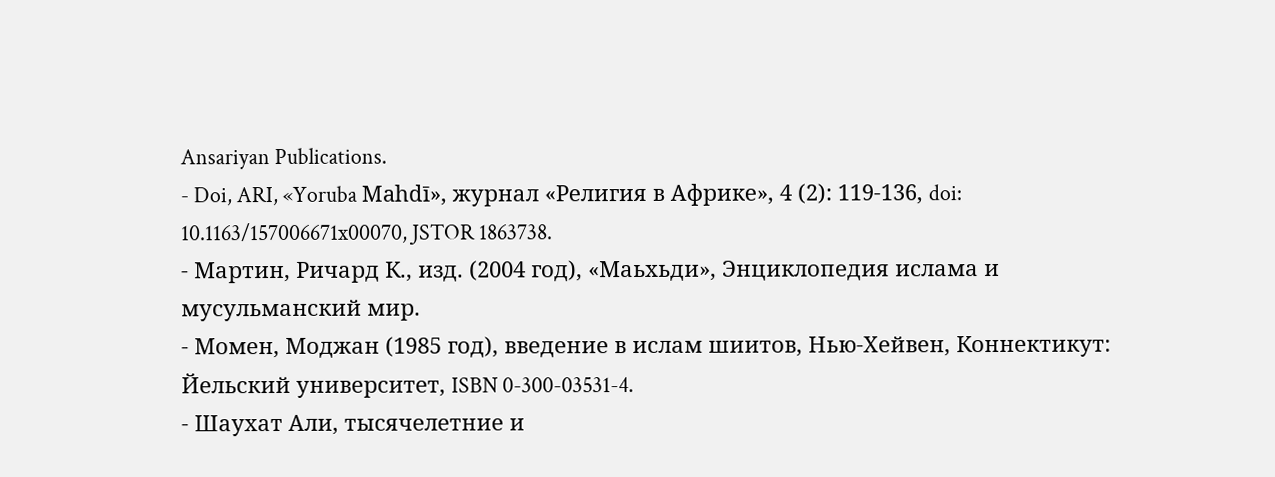Ansariyan Publications.
- Doi, ARI, «Yoruba Mahdī», журнал «Религия в Африке», 4 (2): 119-136, doi: 10.1163/157006671x00070, JSTOR 1863738.
- Мартин, Ричард К., изд. (2004 год), «Маьхьди», Энциклопедия ислама и мусульманский мир.
- Момен, Моджан (1985 год), введение в ислам шиитов, Нью-Хейвен, Коннектикут: Йельский университет, ISBN 0-300-03531-4.
- Шаухат Али, тысячелетние и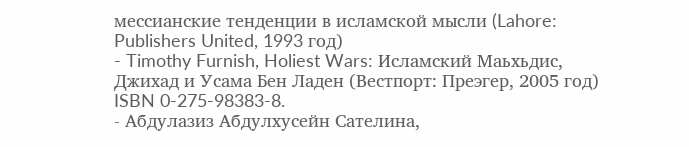мессианские тенденции в исламской мысли (Lahore: Publishers United, 1993 год)
- Timothy Furnish, Holiest Wars: Исламский Маьхьдис, Джихад и Усама Бен Ладен (Вестпорт: Преэгер, 2005 год) ISBN 0-275-98383-8.
- Абдулазиз Абдулхусейн Сателина,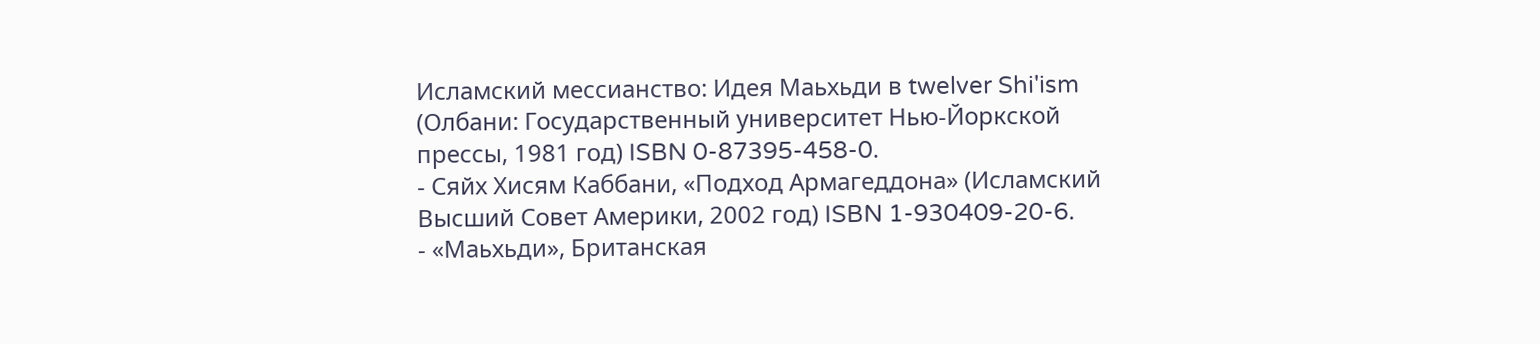Исламский мессианство: Идея Маьхьди в twelver Shi'ism (Олбани: Государственный университет Нью-Йоркской прессы, 1981 год) ISBN 0-87395-458-0.
- Сяйх Хисям Каббани, «Подход Армагеддона» (Исламский Высший Совет Америки, 2002 год) ISBN 1-930409-20-6.
- «Маьхьди», Британская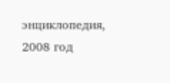энциклопедия, 2008 год